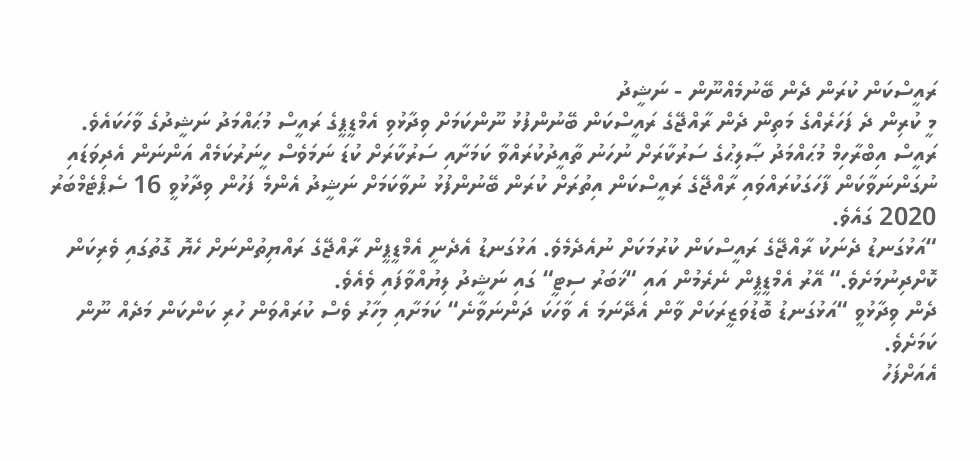ރައީސްކަން ކުރަން ދެން ބޭނުމެއްނޫން - ނަޝީދު
މީ ކުރިން ދެ ފަހަރެއްގެ މަތިން ދެން ރާއްޖޭގެ ރައީސްކަން ބޭނުންފުޅު ނޫންކަމަށް ވިދާޅުވި އެމްޑީޕީގެ ރައީސް މުޙައްމަދު ނަޝީދުގެ ވާހަކައެވެ.
ރައީސް އިބްރާހިމް މުޙައްމަދު ޞާލިޙުގެ ސަރުކާރަށް ނުހަނު ތާއީދުކުރައްވާ ކަމަށާއި ސަރުކާރަށް ކުޑަ ނަމަވެސް ހީނަރުކަމެއް އަންނަން އެދިވަޑައި ނުގަންނަވާކަން ފާހަގަކުރައްވައި ރާއްޖޭގެ ރައީސްކަން އިތުރަށް ކުރަން ބޭނުންފުޅު ނުވާކަމަށް ނަޝީދު އެންމެ ފަހުން ވިދާޅުވީ 16 ސެޕްޓެމްބަރު 2020 ގައެވެ.
“އަޅުގަނޑު ދެނަކު ރާއްޖޭގެ ރައީސްކަން ކުރުމަކަށް ނުއެދެމެވެ. އަޅުގަނޑު އެދެނީ އެމްޑީޕީން ރާއްޖޭގެ ރައްޔިތުންނަށް ހެޔޮ ގޮތުގައި ވެރިކަން ކޮށްދިނުމަށެވެ.“ އޭރު އެމްޑީޕީން ނެރެމުން އައި “ޚަބަރު ސިޓީ“ ގައި ނަޝީދު ލިޔުއްވާފައި ވެއެވެ.
ދެން ވިދާޅުވީ “އަޅުގަނޑު ބޮޑުވަޒީރަކަށް ވާން އެދޭނަމަ އެ ވާހަކަ ދަންނަވާނެ“ ކަމަށާއި މިހާރު ވެސް ކުރައްވަން ހުރި ކަންކަން މަދެއް ނޫން ކަމަށެވެ.
އެއަށްފަހު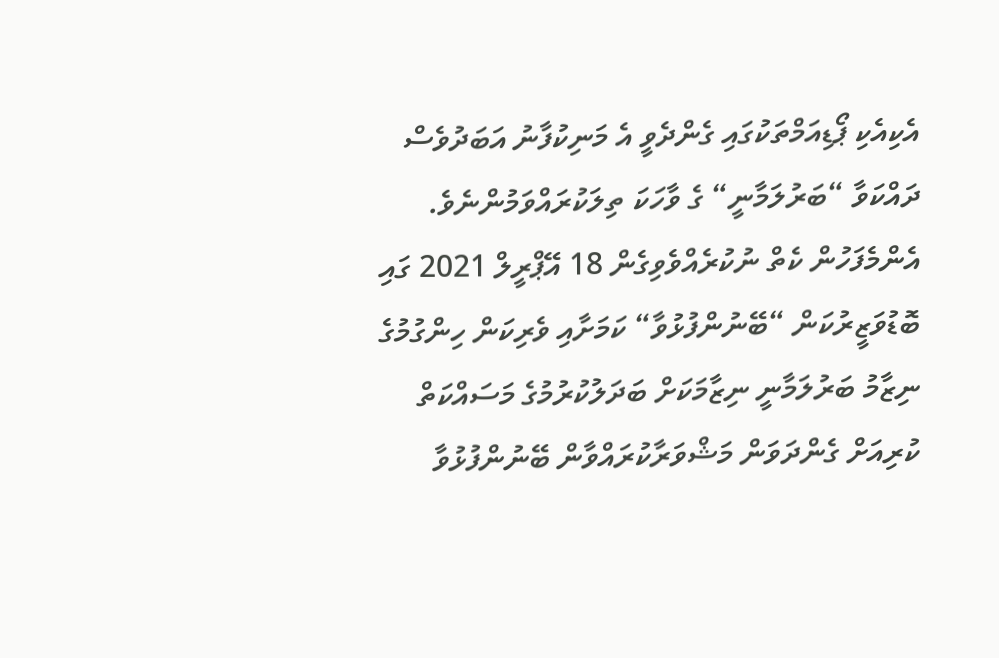އެކިއެކި ޕޯޑިއަމްތަކުގައި ގެންދެވީ އެ މަނިކުފާނު އަބަދުވެސް ދައްކަވާ “ބަރުލަމާނީ“ ގެ ވާހަކަ ތިލަކުރައްވަމުންނެވެ. އެންމެފަހުން ކެތް ނުކުރެއްވެވިގެން 18 އޭޕްރީލް 2021 ގައި ބޮޑުވަޒީރުކަން “ބޭނުންފުޅުވާ“ ކަމަށާއި ވެރިކަން ހިންގުމުގެ ނިޒާމު ބަރުލަމާނީ ނިޒާމަކަށް ބަދަލުކުރުމުގެ މަސައްކަތް ކުރިއަށް ގެންދަވަން މަޝްވަރާކުރައްވާން ބޭނުންފުޅުވާ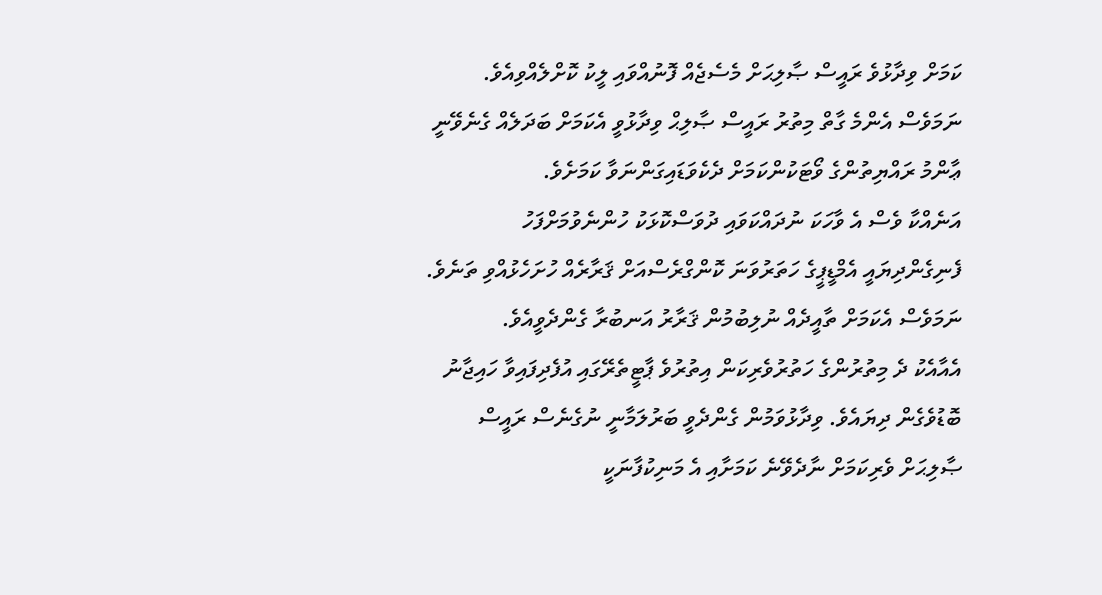ކަމަށް ވިދާޅުވެ ރައީސް ޞާލިޙަށް މެސެޖެއް ފޮނުއްވައި ލީކު ކޮށްލެއްވިއެވެ. ނަމަވެސް އެންމެ ގާތް މިތުރު ރައީސް ޞާލިޙް ވިދާޅުވީ އެކަމަށް ބަދަލެއް ގެނެވޭނީ ޢާންމު ރައްޔިތުންގެ ވޯޓަކުންކަމަށް ދެކެވަޑައިގަންނަވާ ކަމަށެވެ.
އަނެއްކާ ވެސް އެ ވާހަކަ ނުދައްކަވައި ދުވަސްކޮޅަކު ހުންނެވުމަށްފަހު ފެނިގެންދިޔައީ އެމްޑީޕީގެ ހަތަރުވަނަ ކޮންގްރެސްއަށް ޤަރާރެއް ހުށަހެޅުއްވި ތަނެވެ. ނަމަވެސް އެކަމަށް ތާއީދެއް ނުލިބުމުން ޤަރާރު އަނބުރާ ގެންދެވީއެވެ.
އެއާއެކު ދެ މިތުރުންގެ ހަތުރުވެރިކަން އިތުރުވެ ޕާޓީތެރޭގައި އުފެދިފައިވާ ހައިޖާނު ބޮޑުވެގެން ދިޔައެވެ. ވިދާޅުވަމުން ގެންދެވީ ބަރުލަމާނީ ނުގެނެސް ރައީސް ޞާލިޙަށް ވެރިކަމަށް ނާދެވޭނެ ކަމަށާއި އެ މަނިކުފާނަކީ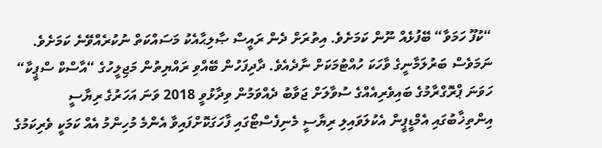“ކުފޫ ހަމަވާ“ ބޭފުޅެއް ނޫން ކަމަށެވެ. އިތުރަށް ދެން ރައީސް ޞާލިޙާއެކު މަސައްކަތް ނުކުރެއްވޭނެ ކަމަށެވެ.
ނަމަވެސް ބަރުލަމާނީގެ ވާހަކަ ހުއްޓުމަކަށް ނާދެއެވެ. ދާދިފަހުން ބޭއްވި ރައްޔިތުން މަޖިލީހުގެ “އާސްކް ސްޕީކާ“ ހަވަނަ ޕްރޮގްރާމުގެ ބައިވެރިއެއްގެ ސުވާލަށް ޖަވާބު ދެއްވަމުން ވިދާޅުވީ 2018 ވަނަ އަހަރުގެ ރިޔާސީ އިންތިޚާބުގައި އެމްޑީޕީން އެކުލަވައިލި ރިޔާސީ މެނިފެސްޓޯގައި ފާހަގަކޮށްފައިވާ އެންމެ މުހިންމު އެއް ކަމަކީ ވެރިކަމުގެ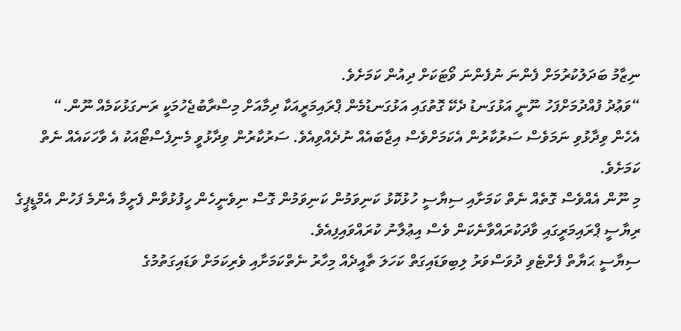ނިޒާމު ބަދަލުކުރުމަށް ފެންނަ ނުފެންނަ ވޯޓަކަށް ދިއުން ކަމަށެވެ.
“ވަޢުދު ފުއްދުމަށްފަހު ނޫނީ އަޅުގަނޑު ދެކޭ ގޮތުގައި އަޅުގަނޑުމެން ޕްރައިމަރީއަކާ ދިމާއަށް މިސްރާބުޖެހުމަކީ ރަނގަޅުކަމެއް ނޫން.“
އެހެން ވިދާޅުވި ނަމަވެސް ސަރުކާރުން އެކަމަށްވެސް އިޖާބައެއް ނުދެއްވިއެވެ. ސަރުކާރުން ވިދާޅުވީ މެނިފެސްޓޯއަކު އެ ވާހަކައެއް ނެތް ކަމަށެވެ.
މި ނޫން އެއްވެސް ގޮތެއް ނެތް ކަމަށާއި ސިޔާސީ ހުޅުކޮޅު ކަނިވަމުން ކަނިވަމުން ގޮސް ނިވެނީހެން ހީފުޅުވާން ފެށީމާ އެންމެ ފަހުން އެމްޑީޕީގެ ރިޔާސީ ޕްރައިމަރީގައި ވާދަކުރައްވާނެކަން ވެސް އިޢުލާނު ކުރައްވައިފިއެވެ.
ސިޔާސީ ޙަޔާތް ފެށްޓެވި ދުވަސްވަރު ލިބިވަޑައިގަތް ކަހަލަ ތާއީދެއް މިހާރު ނެތްކަމަށާއި ވެރިކަމަށް ވަޑައިގަތުމުގެ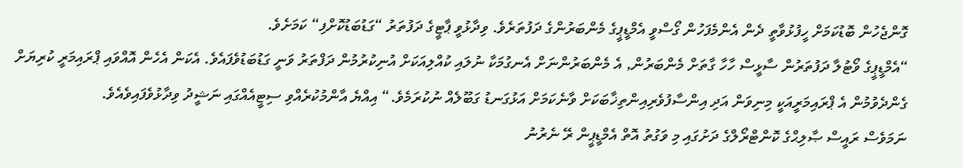ގޮންޖެހުން ބޮޑުކަމަށް ހީފުޅުވާތީ ދެން އެންމެފަހުން ގޯސްވީ އެމްޑީޕީގެ މެންބަރުންގެ ދަފުތަރެވެ. ވިދާޅުވީ ޕާޓީގެ ދަފުތަރު “ގަޑުބަޑުކޮށްފި“ ކަމަށެވެ.
“އެމްޑީޕީގެ ވޯޓުލާ ދަފުތަރުން ސާޅީސް ހާހާ ގާތަށް މެންބަރުން, އެ މެންބަރުންނަށް އެނގުމަކާ ނުލައި ކުއްލިއަކަށް އުނިކުރުމުން ދަފްތަރު ވަނީ ގަޑުބަޑުވެފައެވެ. އެކަން އެހެން އޮއްވައި ޕްރައިމަރީ ކުރިޔަށް ގެންދެވުމުން އެ ޕްރައިމަރީއަކީ މިނިވަން އަދި އިންސާފުވެރިއިންތިޚާބަކަށް ވާނެކަމަށް އަޅުގަނޑު ގަބޫލެއް ނުކުރަމެވެ.“ އިއްޔެ އާންމުކުރެއްވި ސިޓީއެއްގައި ނަޝީދު ވިދާޅުވެފައިވެއެވެ.
ނަމަވެސް ރައީސް ޞާލިޙްގެ ކޮންޓްރޯލްގެ ދަށުގައި މި ވަގުތު އޮތް އެމްޑީޕީން ރޭ ނެރުނު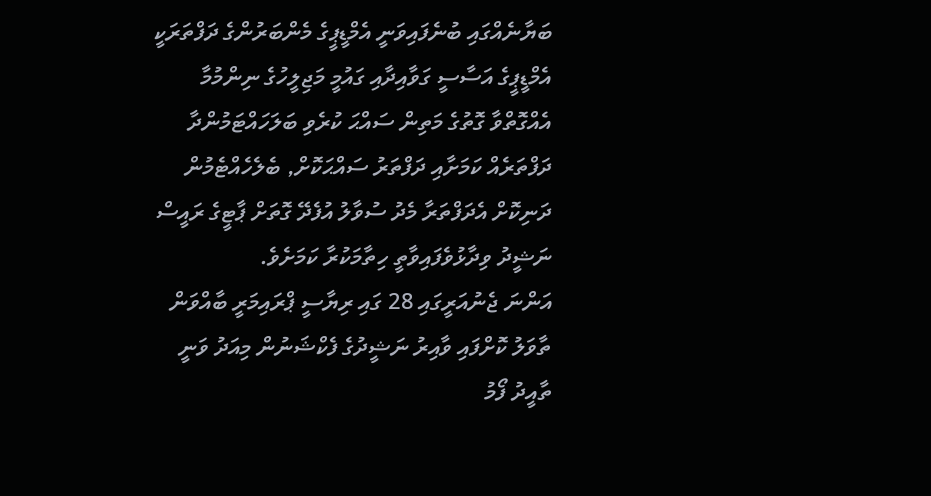ބަޔާނެއްގައި ބުނެފައިވަނީ އެމްޑީޕީގެ މެންބަރުންގެ ދަފްތަރަކީ އެމްޑީޕީގެ އަސާސީ ގަވާއިދާއި ގައުމީ މަޖިލީހުގެ ނިންމުމާ އެއްގޮތްވާ ގޮތުގެ މަތިން ސައްޙަ ކުރެވި ބަލަހައްޓަމުންދާ ދަފްތަރެއް ކަމަށާއި ދަފްތަރު ސައްޙަކޮށް, ބެލެހެއްޓެމުން ދަނިކޮށް އެދަފްތަރާ މެދު ސުވާލު އުފެދޭ ގޮތަށް ޕާޓީގެ ރައީސް ނަޝީދު ވިދާޅުވެފައިވާތީ ހިތާމަކުރާ ކަމަށެވެ.
އަންނަ ޖެނުއަރީގައި 28 ގައި ރިޔާސީ ޕްރައިމަރީ ބާއްވަން ތާވަލު ކޮށްފައި ވާއިރު ނަޝީދުގެ ފެކްޝަނުން މިއަދު ވަނީ ތާއީދު ފޯމު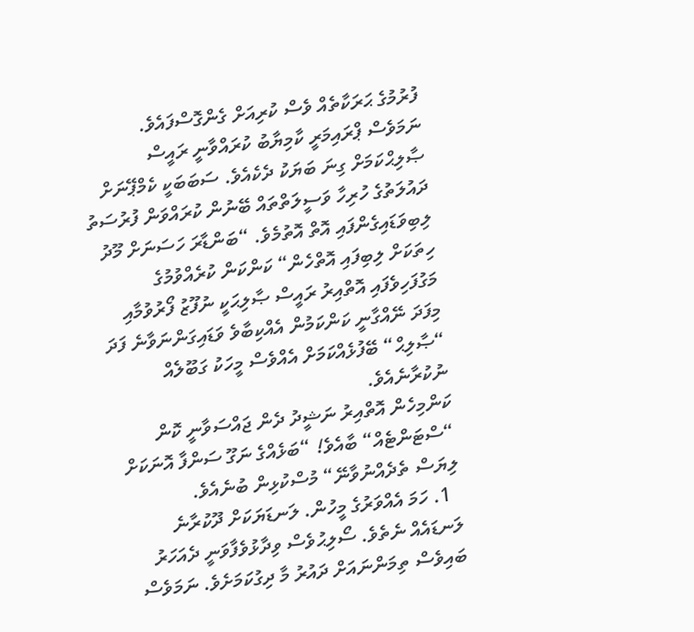ފުރުމުގެ ޙަރަކާތެއް ވެސް ކުރިއަށް ގެންގޮސްފައެވެ.
ނަމަވެސް ޕްރައިމަރީ ކާމިޔާބު ކުރައްވާނީ ރައީސް ޞާލިޙްކަމަށް ގިނަ ބަޔަކު ދެކެއެވެ. ސަބަބަކީ ކެމްޕޭނަށް ދައުލަތުގެ ހުރިހާ ވަސީލަތްތައް ބޭނުން ކުރައްވަން ފުރުސަތު ލިބިވަޑައިގެންފައި އޮތް އޮތުމެވެ. “ބަންޑާރަ ހަސަނަށް މޫދު ހިތަކަށް ލިބިފައި އޮތްހެން“ ކަންކަން ކުރެއްވުމުގެ މަގުފަހިވެފައި އޮތްއިރު ރައީސް ޞާލިޙަކީ ނުފޫޒު ފޯރުވުމާއި މިފަދަ ނޭއްގާނީ ކަންކަމުން އެއްކިބާވެ ވަޑައިގަންނަވާނެ ފަދަ “ޞާލިޙް“ ބޭފުޅެއްކަމަށް އެއްވެސް މީހަކު ގަބޫލެއް ނުކުރާނެއެވެ.
ކަންމިހެން އޮތްއިރު ނަޝީދު ދެން ޖައްސަވާނީ ކޮން “ސްޓަންޓެއް“ ބާއެވެ! “ބަޅެއްގެ ނަގޫ ސަންފާ އޮނަކަށް ލިޔަސް ތެދެއްނުވާނޭ“ މުސްކުޅިން ބުނެއެވެ.
  1. ހަމަ އެއްވަރުގެ މީހުން. ލަނޑަޔަކަށް ދޫކުރާނެ ލަނޑައެއް ނެތެވެ. ސޯލިޙުވެސް ވިދާޅުވެފާވަނީ ދެއަހަރު ބައިވެސް ތިމަންނައަށް ދައުރު މާ ދިގުކަމަށެވެ. ނަމަވެސް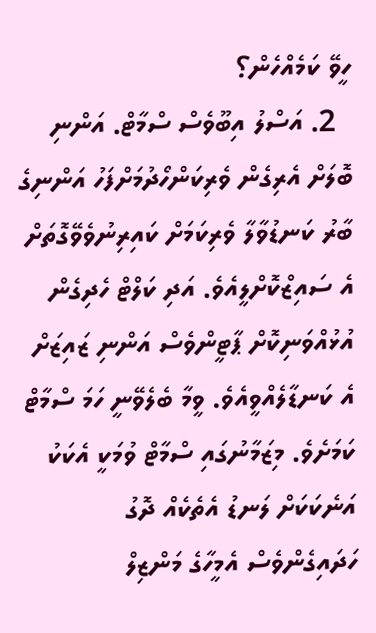ހީވޭ ކަމެއްހެން؟
  2. އަސްލު އިބޫވެސް ސްމާޓް. އަންނި ބޮލަށް އެރިގެން ވެރިކަންހޯދުމަށްފަހު އަންނިގެ ބާރު ކަނޑުވާލާ ވެރިކަމަށް ކައިރިނުވެވޭގޮތަށް އެ ސައިޒްކޮށްލީއެވެ. އަދި ކަލްޓް ހެދިގެން އުޅުއްވަނިކޮށް ޕާޓީންވެސް އަންނި ޒައިޒަށް އެ ކަނޑާލެއްވީއެވެ. ވީމާ ބެލެވޭނީ ހަމަ ސްމާޓް ކަމަށެވެ. މިޒަމާނުގައި ސްމާޓް ވުމަކީ އެކަކު އަނެކަކަށް ލަނޑު އެތެކެއް ދޮގު ހަދައިގެންވެސް އެމީހާގެ މަންޒިލް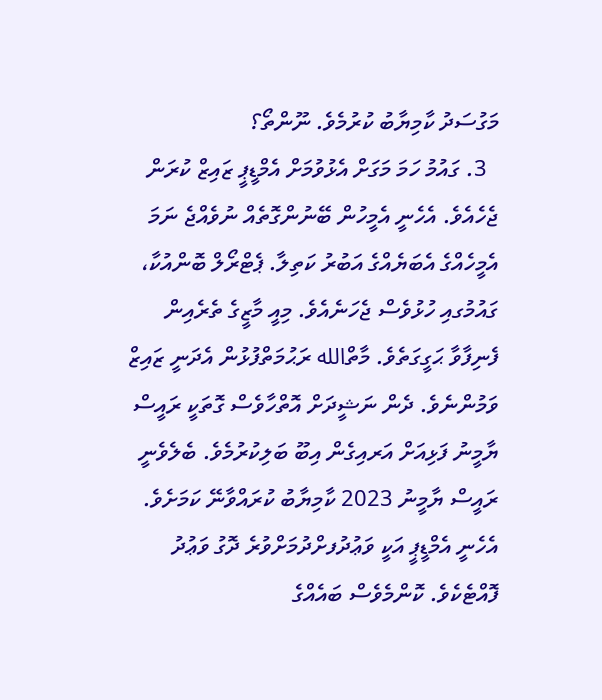މަގުސަދު ކާމިޔާބު ކުރުމެވެ. ނޫންތޯ؟
  3. ގައުމު ހަމަ މަގަށް އެޅުވުމަށް އެމްޑީޕީ ޒައިޒް ކުރަން ޖެހެއެވެ. އެހެނީ އެމީހުން ބޭނުންގޮތެއް ނުވެއްޖެ ނަމަ އެމީހެއްގެ އެބަޔެއްގެ އަބުރު ކަތިލާ. ޕެޓްރޯލް ބޮންއުކާ، ގައުމުގއި ހުޅުވެސް ޖެހަނެއެވެ. މިއީ މާޒީގެ ތެރެއިން ފެނިފާވާ ޙަގީގަތެވެ. މާތްالله ރަޙުމަތްފުޅުން އެދަނީ ޒައިޒް ވަމުންނެވެ. ދެން ނަޝީދަށް އޮތްހާވެސް ގޮތަކީ ރައީސް ޔާމީނު ފަޅިއަށް އަރއިގެން އިބޫ ބަލިކުރުމެވެ. ބެލެވެނީ ރައީސް ޔާމީނު 2023 ކާމިޔާބު ކުރައްވާނޭ ކަމަށެވެ. އެހެނީ އެމްޑީޕީ އަކީ ވަޢުދުފށްދުމަށްވުރެ ދޮގު ވަޢުދު ފޮއްޓެކެވެ. ކޮންމެވެސް ބައެއްގެ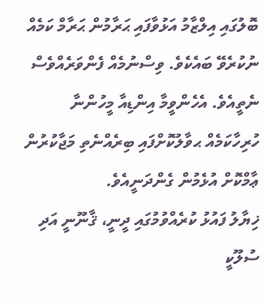ބޮލުގައި އިލްޒާމު އަޅުވާފައި ޙަރާމުން ޙަރާމް ކަމެއް ނުކުރެވޭ ބައެކެވެ. ވިސްނުމެއް ފެންވަރެއްވެސް ނެތީއެވެ. އެހެންވީމާ އިންޑިއާ މީހުންނާ ހުރިހާކަމެއް ޙވާލުކޮށްފައި ބިރެއްނެތި މަޖާކުރުން ޢާމްކޮށް އުޅެމުން ގެންދަނީއެވެ.
ޚިޔާލު ފައުޅު ކުރެއްވުމުގައި ދީނީ، ޤާނޫނީ އަދި ސުލޫކީ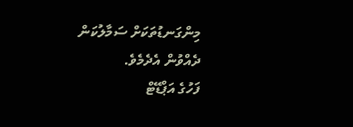މިންގަނޑުތަކަށް ސަމާލުކަން ދެއްވުން އެދެމެވެ.
ފަހުގެ އަޕްޑޭޓް